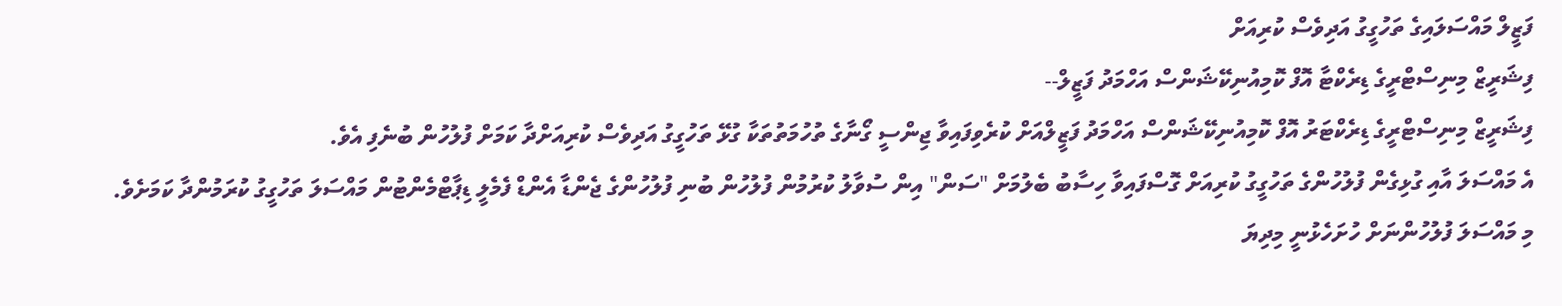ފަޒީލް މައްސަލައިގެ ތަހުގީގު އަދިވެސް ކުރިއަށް
ފިޝަރީޒް މިނިސްޓްރީގެ ޑިރެކްޓާ އޮފް ކޮމިއުނިކޭޝަންސް އަހްމަދު ފަޒީލް--
ފިޝަރީޒް މިނިސްޓްރީގެ ޑިރެކްޓަރު އޮފް ކޮމިއުނިކޭޝަންސް އަހްމަދު ފަޒީލްއަށް ކުރެވިފައިވާ ޖިންސީ ގޯނާގެ ތުހުމަތުތަކާ ގުޅޭ ތަހުގީގު އަދިވެސް ކުރިއަށްދާ ކަމަށް ފުލުހުން ބުނެފި އެވެ.
އެ މައްސަލަ އާއި ގުޅިގެން ފުލުހުންގެ ތަހުގީގު ކުރިއަށް ގޮސްފައިވާ ހިސާބު ބެލުމަށް "ސަން" އިން ސުވާލު ކުރުމުން ފުލުހުން ބުނި ފުލުހުންގެ ޖެންޑާ އެންޑް ފެމެލީ ޑިޕާޓްމެންޓުން މައްސަލަ ތަހުގީގު ކުރަމުންދާ ކަމަށެވެ.
މި މައްސަލަ ފުލުހުންނަށް ހުށަހެޅުނީ މިދިޔަ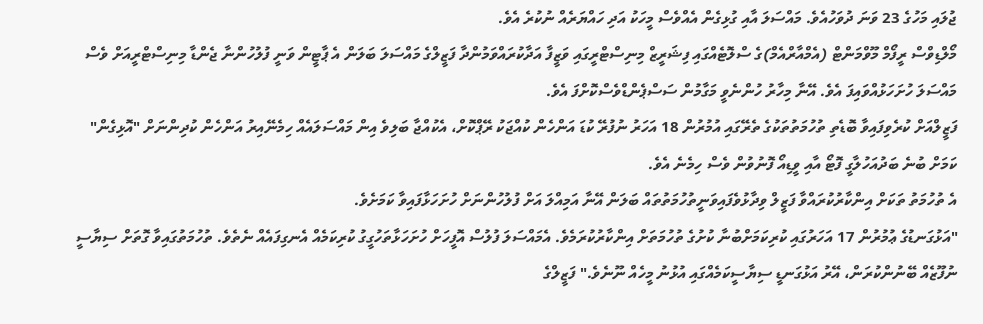ޖުލައި މަހުގެ 23 ވަނަ ދުވަހުއެވެ. މައްސަލަ އާއި ގުޅިގެން އެއްވެސް މީހަކު އަދި ހައްޔަރެއް ނުކުރެ އެވެ.
މޯލްޑިވްސް ރީފޯމް މޫވްމަންޓް (އެމްއާރްއެމް)ގެ ސްލޮޓެއްގައި ފިޝަރީޒް މިނިސްޓްރީގައި ވަޒީފާ އަދާކުރައްވަމުންދާ ފަޒީލްގެ މައްސަލަ ބަލަން އެ ޕާޓީން ވަނީ ފުލުހުންނާ ޖެންޑާ މިނިސްޓްރީއަށް ވެސް މައްސަލަ ހުށަހަޅުއްވައިފަ އެވެ. އޭނާ މިހާރު ހުންނެވީ މަގާމުން ސަސްޕެންޑްވެސްކޮށްފަ އެވެ.
ފަޒީލްއަށް ކުރެވިފައިވާ ބޮޑެތި ތުހުމަތުތަކުގެ ތެރޭގައި އުމުރުން 18 އަހަރު ނުފުރޭ ކުޑަ އަންހެން ކުއްޖަކު ރޭޕްކޮށް، އެކުއްޖާ ބަލިވެ އިން މައްސަލައެއް ހިމެނޭއިރު އަންހެން ކުދިންނަށް "އޮޅިގެން" ކަމަށް ބުނެ ބަދުއަހުލާގީ ފޮޓޯ އާއި ވީޑިއޯ ފޮނުވުން ވެސް ހިމެނެ އެވެ.
އެ ތުހުމަތު ތަކަށް އިންކާރުކުރައްވާ ފަޒީލް ވިދާޅުވެފައިވަނީތުހުމަތުތައް ބަލަން އޭނާ އަމިއްލަ އަށް ފުލުހުންނަށް ހުށަހަޅާފައިވާ ކަމަށެވެ.
"އަޅުގަނޑުގެ ޢުމުރުން 17 އަހަރުގައި ކުރިކަމަށްބުނާ ކުށުގެ ތުހުމަތަށް އިންކާރުކުރަމެވެ. އެމައްސަލަ ފުލުސް އޮފީހަށް ހުށަހަޅާތަހުގީގު ކުރިކަމެއް އެނގިފައެއް ނެތެވެ. ތުހުމަތުގައިވާ ގޮތަށް ސިޔާސީ ނުފޫޒެއް ބޭނުންކުރަން، އޭރު އަޅުގަނޑީ ސިޔާސީކަމެއްގައި އުޅުނު މީހެއް ނޫނެވެ." ފަޒީލްގެ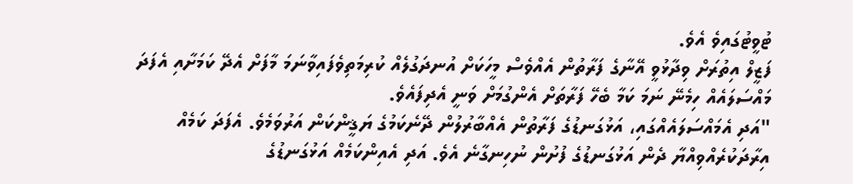ޓުވީޓުގައިވެ އެވެ.
ފަޒީލް އިތުރަށް ވިދާޅުވީ އޭނާގެ ފަރާތުން އެއްވެސް މީހަކަށް އުނދަގުލެއް ކުރިމަތިވެފައިވާނަމަ މާފަށް އެދޭ ކަމަށާއި އެފަދަ މައްސަލައެއް ހިމެނޭ ނަމަ ކަމާ ބެހޭ ފަރާތަށް އެންގުމަށް ވަނީ އެދިފައެވެ.
"އަދި އެމައްސަލައެއްގައި، އަޅުގަނޑުގެ ފަރާތުން އެއްބާރުލުން ދޭނެކަމުގެ ޔަޤީންކަން އަރުވަމެވެ. އެފަދަ ކަމެއް އިރާދަކުރެއްވިއްޔާ ދެން އަޅުގަނޑުގެ ފުށުން ނުހިނގާނެ އެވެ. އަދި އެއިންކަމެއް އަޅުގަނޑުގެ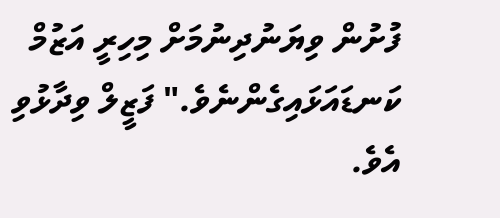ފުށުން ވިޔަނުދިނުމަށް މިހިރީ އަޒުމް ކަނޑައަޅައިގެންނެވެ." ފަޒީލް ވިދާޅުވި އެވެ.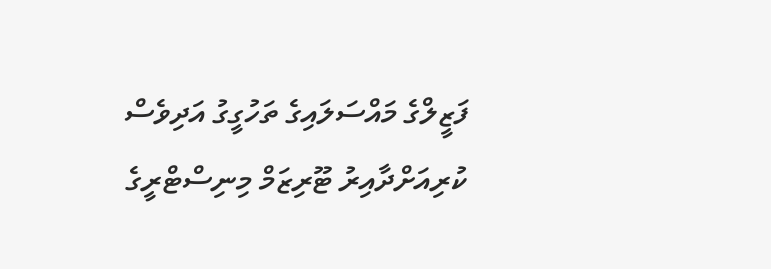ފަޒީލްގެ މައްސަލައިގެ ތަހުގީގު އަދިވެސް ކުރިއަށްދާއިރު ޓޫރިޒަމް މިނިސްޓްރީގެ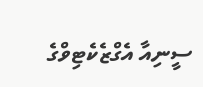ސީނިއާ އެގްޒެކެޓިވްގެ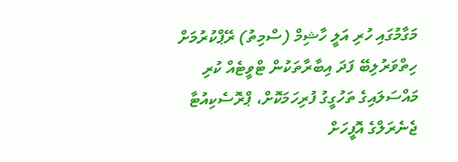މަގާމުގައި ހުރި އަލީ ހާޝިމް (ސްމިތު) ރޭޕްކުރުމަށް ހިތްވަރުލިބޭ ފަދަ އިބާރާތަކުން ޓްވީޓެއް ކުރި މައްސަލައިގެ ތަހުގީގު ފުރިހަމަކޮށް، ޕްރޮސެކިއުޓާ ޖެނެރަލްގެ އޮފީހަށް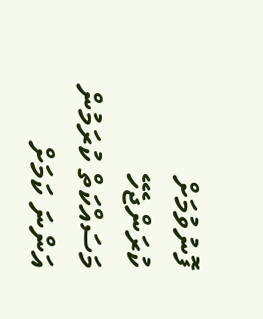ފޮނުވުމަށް ކުރަންޖެހޭ މަސައްކަތް ކުރަމުން އަންނަ ކަމަށް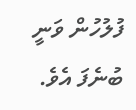ފުލުހުން ވަނީ ބުނެފަ އެވެ.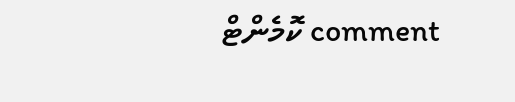comment ކޮމެންޓް